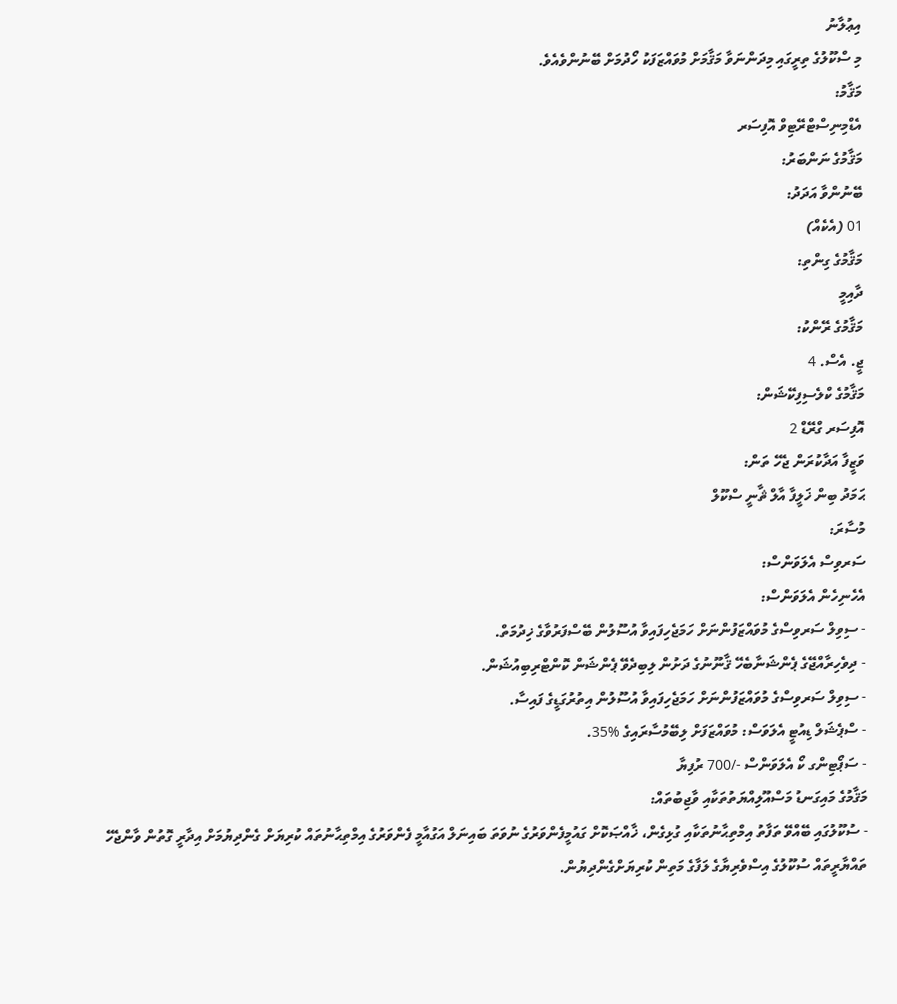އިޢުލާނު
މި ސްކޫލުގެ ތިރީގައި މިދަންނަވާ މަޤާމަށް މުވައްޒަފަކު ހޯދުމަށް ބޭނުންވެއެވެ.
މަޤާމު:
އެޑްމިނިސްޓްރޭޓިވް އޮފިސަރ
މަޤާމުގެ ނަންބަރު:
ބޭނުންވާ އަދަދު:
01 (އެކެއް)
މަޤާމުގެ ގިންތި:
ދާއިމީ
މަޤާމުގެ ރޭންކު:
ޖީ. އެސް. 4
މަޤާމުގެ ކްލެސިފިކޭޝަން:
އޮފިސަރ ގްރޭޑް 2
ވަޒީފާ އަދާކުރަން ޖެހޭ ތަން:
ޙަމަދު ބިން ޚަލީފާ އާލް ޘާނީ ސްކޫލް
މުސާރަ:
ސަރވިސް އެލަވަންސް:
އެހެނިހެން އެލަވަންސް:
- ސިވިލް ސަރވިސްގެ މުވައްޒަފުންނަށް ހަމަޖެހިފައިވާ އުސޫލުން ބޭސްފަރުވާގެ ޚިދުމަތް.
- ދިވެހިރާއްޖޭގެ ޕެންޝަނާބެހޭ ޤާނޫނުގެ ދަށުން ލިބިދެވޭ ޕެންޝަން ކޮންޓްރިބިއުޝަން.
- ސިވިލް ސަރވިސްގެ މުވައްޒަފުންނަށް ހަމަޖެހިފައިވާ އުސޫލުން އިތުރުގަޑީގެ ފައިސާ.
- ސްޕެޝަލް ޑިއުޓީ އެލަވަސް: މުވައްޒަފަށް ލިބޭމުސާރައިގެ %35.
- ސަޕޯޓިންގ ކޯ އެލަވަންސް -/700 ރުފިޔާ
މަޤާމުގެ މައިގަނޑު މަސްއޫލިއްޔަތުތަކާއި ވާޖިބުތައް:
- ސުކޫލުގައި ބޭއްވޭ ތަފާތު އިމްތިޙާނުތަކާއި ގުޅިގެން، ޚާއްޞަކޮށް ގައުމީފެންވަރުގެ ނުވަތަ ބައިނަލް އަގުއާމީ ފެންވަރުގެ އިމްތިޙާނުތައް ކުރިޔަށް ގެންދިޔުމަށް އިދާރީ ގޮތުން ވާންޖެހޭ ތައްޔާރީތައް ސުކޫލުގެ އިސްވެރިޔާގެ ލަފާގެ މަތިން ކުރިޔަށްގެންދިޔުން.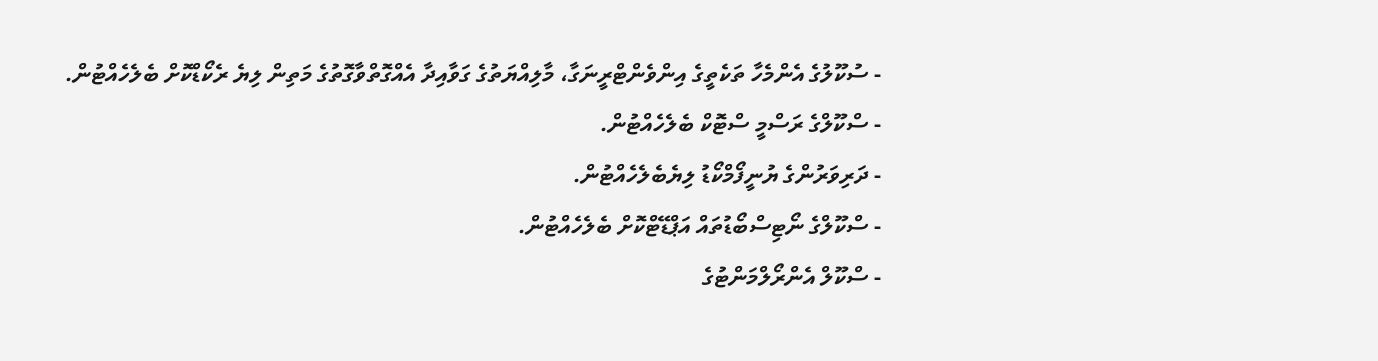- ސުކޫލުގެ އެންމެހާ ތަކެތީގެ އިންވެންޓްރީނަގާ، މާލިއްޔަތުގެ ގަވާއިދާ އެއްގޮތްވާގޮތުގެ މަތިން ލިޔެ ރެކޯޑްކޮށް ބެލެހެއްޓުން.
- ސްކޫލްގެ ރަސްމީ ސްޓޮކް ބެލެހެއްޓުން.
- ދަރިވަރުންގެ ޔުނީފޯމްކޯޑު ލިޔެބެލެހެއްޓުން.
- ސްކޫލްގެ ނޯޓިސްބޯޑުތައް އަޕްޑޭޓްކޮށް ބެލެހެއްޓުން.
- ސްކޫލް އެންރޯލްމަންޓުގެ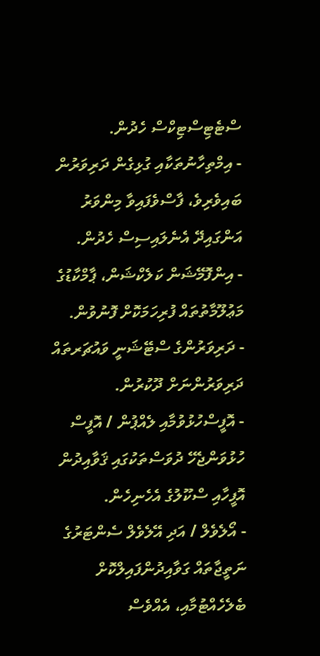ސްޓެޓިސްޓިކްސް ހެދުން.
- އިމްތިހާނުތަކާއި ގުޅިގެން ދަރިވަރުން ބައިވެރިވެ، ފާސްވެފައިވާ މިންވަރު އަންގައިދޭ އެނެލައިސިސް ހެދުން.
- އިންފޮމޭޝަން ކަލެކްޝަން، ޕާމްކާޑުގެ މަޢުލޫމާތުތައް ފުރިހަމަކޮށް ފޮނުވުން.
- ދަރިވަރުންގެ ސްޓޭޝަނީ ވައުޗަރތައް ދަރިވަރުންނަށް ދޫކުރުން.
- އޮފީސްހުޅުވުމާއި ލެއްޕުން / އޮފީސް ހުޅުވަންޖެހޭ ދުވަސްތަކުގައި ޤަވާއިދުން އޮފީހާއި ސްކޫލުގެ އެހެނިހެން.
- އޯލެވެލް / އަދި އޭލެވެލް ސެންޓަރުގެ ނަތީޖާތައް ގަވާއިދުންފައިލްކޮށް ބެލެހެއްޓުމާއި، އެއްވެސް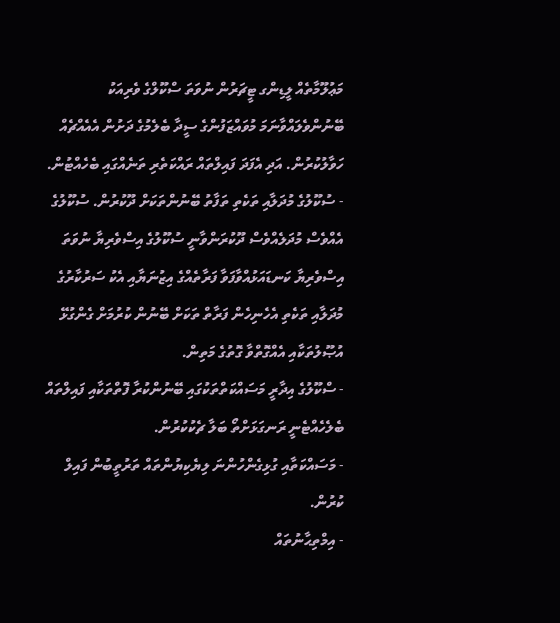މަޢުލޫމާތެއް ލީޑިންގ ޓީޗަރުން ނުވަތަ ސްކޫލްގެ ވެރިއަކު ބޭނުންވެލައްވާނަމަ މުވައްޒަފުންގެ ސީދާ ބެލެމުގެ ދަށުން އެއެއްޗެއް ހަވާލުކުރުން. އަދި އެފަދަ ފައިލްތައް ރައްކަތެރި ތަނެއްގައި ބެހެއްޓުން.
- ސުކޫލުގެ މުދަލާއި ތަކެތި ތަފާތު ބޭނުންތަކަށް ދޫކުރުން. ސުކޫލުގެ އެއްވެސް މުދަލެއްވެސް ދޫކުރަންވާނީ ސުކޫލުގެ އިސްވެރިޔާ ނުވަތަ އިސްވެރިޔާ ކަނޑައަޅުއްވާފަވާ ފަރާތެއްގެ އިޒުނަޔާއި އެކު ސަރުކާރުގެ މުދަލާއި ތަކެތި އެހެނިހެން ފަރާތް ތަކަށް ބޭނުން ކުރުމަށް ގެންގުޅޭ އުޞޫލުތަކާއި އެއްގޮތްވާ ގޮތުގެ މަތިން.
- ސްކޫލުގެ އިދާރީ މަސައްކަތްތަކުގައި ބޭނުންކުރާ ފޮތްތަކާއި ފައިލްތައް ބެލެހެއްޓެނީ ރަނގަޅަށްތޯ ބަލާ ޗެކުކުރުން.
- މަސައްކަތާއި ގުޅިގެންހުންނަ ލިޔެކިޔުންތައް ތަރުތީބުން ފައިލް ކުރުން.
- އިމްތިޙާނުތައް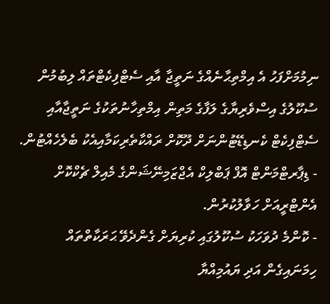ނިމުމަށްފަހު އެ އިމްތިޙާނެއްގެ ނަތީޖާ އާއި ސެޓްފިކެޓްތައް ލިބުމުން ސުކޫލުގެ އިސްވެރިޔާގެ ލަފާގެ މަތިން އިމްތިހާނުތަކުގެ ނަތީޖާއާއި ސެޓްފިކެޓް ކެނޑިޑޭޓުންނަށް ދޫކޮށް ރައްކާތެރިކަމާއިއެކު ބެލެހެއްޓުން.
- ޑިޕާރޓްމަންޓް އޮފް ޕަބްލިކް އެޖްޒަމިނޭޝަންގެ މެއިލް ޗެކްކޮށް އެންޓްރީއަށް ހަވާލުކުރުން.
- ކޮންމެ ދުވަހަކު ސުކޫލުގައި ކުރިޔަށް ގެންދެވޭ ޙަރަކާތްތައް ހިމަނައިގެން އަދި ޔައުމިއްޔާ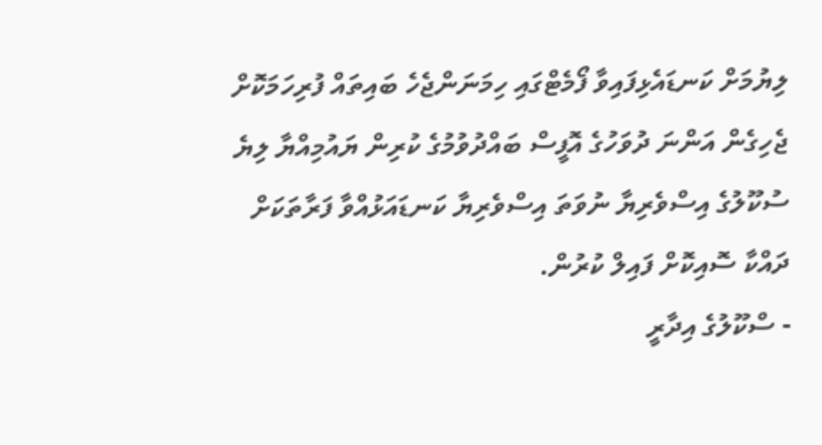ލިޔުމަށް ކަނޑައެޅިފައިވާ ފޯމެޓްގައި ހިމަނަންޖެހެ ބައިތައް ފުރިހަމަކޮށް ޖެހިގެން އަންނަ ދުވަހުގެ އޮފީސް ބައްދުވުމުގެ ކުރިން ޔައުމިއްޔާ ލިޔެ ސުކޫލުގެ އިސްވެރިޔާ ނުވަތަ އިސްވެރިޔާ ކަނޑައަޅުއްވާ ފަރާތަކަށް ދައްކާ ސޮއިކޮށް ފައިލް ކުރުން.
- ސްކޫލުގެ އިދާރީ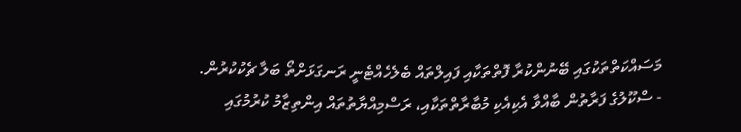މަސައްކަތްތަކުގައި ބޭނުންކުރާ ފޮތްތަކާއި ފައިލްތައް ބެލެހެއްޓެނީ ރަނގަޅަށްތޯ ބަލާ ޗެކުކުރުން.
- ސްކޫލުގެ ފަރާތުން ބާއްވާ އެކިއެކި މުބާރާތްތަކާއި، ރަސްމިއްޔާތުތައް އިންތިޒާމު ކުރުމުގައި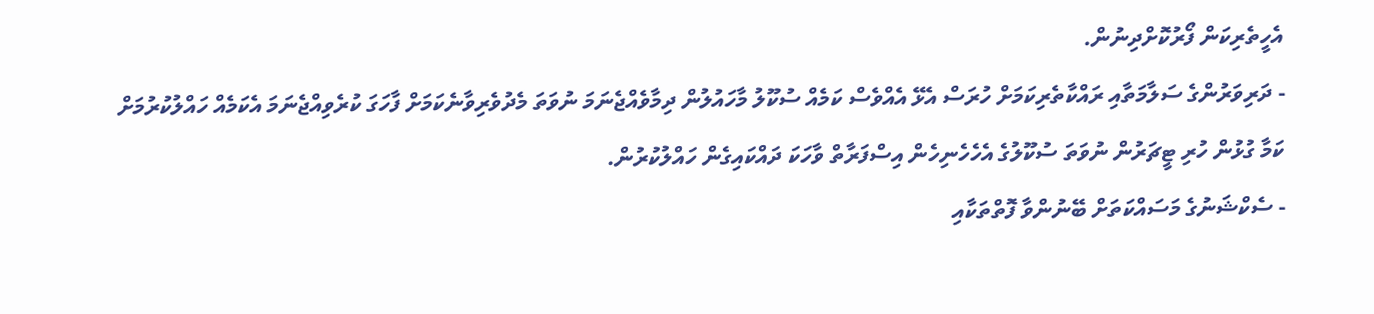އެހީތެރިކަން ފޯރުކޮށްދިނުން.
- ދަރިވަރުންގެ ސަލާމަތާއި ރައްކާތެރިކަމަށް ހުރަސް އެޅޭ އެއްވެސް ކަމެއް ސުކޫލު މާހައުލުން ދިމާވެއްޖެނަމަ ނުވަތަ މެދުވެރިވާނެކަމަށް ފާހަގަ ކުރެވިއްޖެނަމަ އެކަމެއް ހައްލުކުރުމަށް ކަމާ ގުޅުން ހުރި ޓީޗަރުން ނުވަތަ ސުކޫލުގެ އެހެހެނިހެން އިސްފަރާތް ވާހަކަ ދައްކައިގެން ހައްލުކުރުން.
- ސެކްޝަނުގެ މަސައްކަތަށް ބޭނުންވާ ފޮތްތަކާއި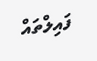ފައިލްތައް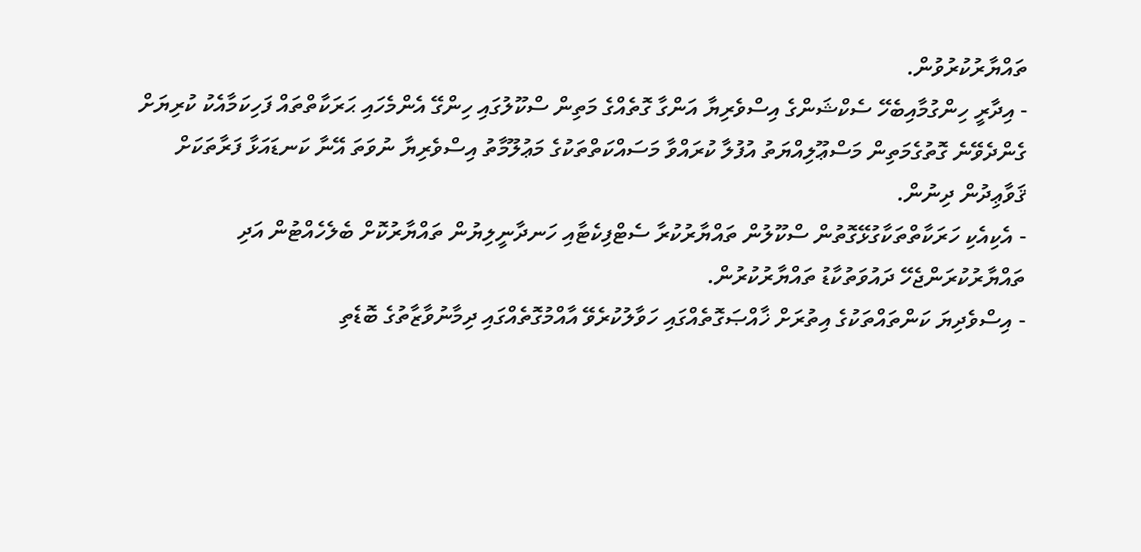ތައްޔާރުކުރުވުން.
- އިދާރީ ހިންގުމާއިބެހޭ ސެކްޝަންގެ އިސްވެރިޔާ އަންގާ ގޮތެއްގެ މަތިން ސްކޫލުގައި ހިންގޭ އެންމެހައި ޙަރަކާތްތައް ފަހިކަމާއެކު ކުރިޔަށް ގެންދެވޭނެ ގޮތުގެމަތިން މަސްޢޫލިއްޔަތު އުފުލާ ކުރައްވާ މަސައްކަތްތަކުގެ މަޢުލޫމާތު އިސްވެރިޔާ ނުވަތަ އޭނާ ކަނޑައަޅާ ފަރާތަކަށް ޤަވާޢިދުން ދިނުން.
- އެކިއެކި ހަރަކާތްތަކާގުޅޭގޮތުން ސްކޫލުން ތައްޔާރުކުރާ ސެޓްފިކެޓާއި ހަނދާނީލިޔުން ތައްޔާރުކޮށް ބެލެހެއްޓުން އަދި ތައްޔާރުކުރަންޖެހޭ ދައުވަތުކާޑު ތައްޔާރުކުރުން.
- އިސްވެދިޔަ ކަންތައްތަކުގެ އިތުރަށް ޚާއްޞަގޮތެއްގައި ހަވާލުކުރެވޭ އާއްމުގޮތެއްގައި ދިމާނުވާޒާތުގެ ބޮޑެތި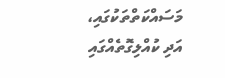މަސައްކަތްތަކުގައި، އަދި ކުއްލިގޮތެއްގައި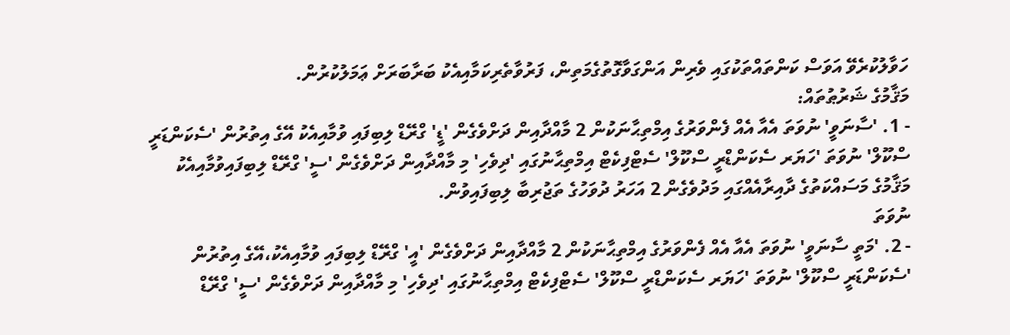ހަވާލުކުރެވޭ އަވަސް ކަންތައްތަކުގައި ވެރިން އަންގަވާގޮތުގެމަތިން، ފަރުވާތެރިކަމާއިއެކު ބަރާބަރަށް ޢަމަލުކުރުން.
މަޤާމުގެ ޝަރުޠުތައް:
- 1. 'ސާނަވީ' ނުވަތަ އެއާ އެއް ފެންވަރުގެ އިމްތިޙާނަކުން 2 މާއްދާއިން ދަށްވެގެން 'ޑީ' ގްރޭޑް ލިބިފައި ވުމާއިއެކު އޭގެ އިތުރުން 'ސެކަންޑަރީ ސްކޫލް' ނުވަތަ 'ހަޔަރ ސެކަންޑްރީ ސްކޫލް' ސެޓްފިކެޓް އިމްތިޙާނުގައި 'ދިވެހި' މި މާއްދާއިން ދަށްވެގެން 'ސީ' ގްރޭޑް ލިބިފައިވުމާއިއެކު މަޤާމުގެ މަސައްކަތުގެ ދާއިރާއެއްގައި މަދުވެގެން 2 އަހަރު ދުވަހުގެ ތަޖުރިބާ ލިބިފައިވުން.
ނުވަތަ
- 2. 'މަތީ ސާނަވީ' ނުވަތަ އެއާ އެއް ފެންވަރުގެ އިމްތިޙާނަކުން 2 މާއްދާއިން ދަށްވެގެން 'އީ' ގްރޭޑް ލިބިފައި ވުމާއިއެކު،އޭގެ އިތުރުން 'ސެކަންޑަރީ ސްކޫލް' ނުވަތަ 'ހަޔަރ ސެކަންޑްރީ ސްކޫލް' ސެޓްފިކެޓް އިމްތިޙާނުގައި 'ދިވެހި' މި މާއްދާއިން ދަށްވެގެން 'ސީ' ގްރޭޑް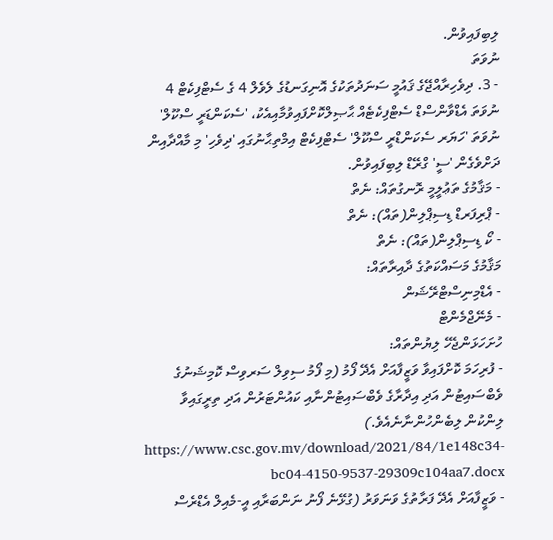ލިބިފައިވުން.
ނުވަތަ
- 3. ދިވެހިރާއްޖޭގެ ޤައުމީ ސަނަދުތަކުގެ އޮނިގަނޑުގެ ލެވެލް 4 ގެ ސެޓްފިކެޓް 4 ނުވަތަ އެޑްވާންސްޑް ސެޓްފިކެޓެއް ޙާޞިލްކޮށްފައިވުމާއިއެކު، 'ސެކަންޑަރީ ސްކޫލް' ނުވަތަ 'ހަޔަރ ސެކަންޑްރީ ސްކޫލް' ސެޓްފިކެޓް އިމްތިޙާނުގައި 'ދިވެހި' މި މާއްދާއިން ދަށްވެގެން 'ސީ' ގްރޭޑް ލިބިފައިވުން.
- މަޤާމުގެ ތަޢުލީމީ ރޮނގުތައް: ނެތް
- ޕްރިފަރޑް ޑިސިޕްލިން(ތައް): ނެތް
- ކޯ ޑިސިޕްލިން(ތައް): ނެތް
މަޤާމުގެ މަސައްކަތުގެ ދާއިރާތައް:
- އެޑްމިނިސްޓްރޭޝަން
- މެނޭޖްމެންޓް
ހުށަހަޅަންޖެހޭ ލިޔުންތައް:
- ފުރިހަމަ ކޮށްފައިވާ ވަޒީފާއަށް އެދޭ ފޯމު (މި ފޯމު ސިވިލް ސަރވިސް ކޮމިޝަނުގެ ވެބްސައިޓުން އަދި އިދާރާގެ ވެބްސައިޓުންނާއި ކައުންޓަރުން އަދި ތިރީގައިވާ ލިންކުން ލިބެންހުންނާނެއެވެ.) https://www.csc.gov.mv/download/2021/84/1e148c34-bc04-4150-9537-29309c104aa7.docx
- ވަޒީފާއަށް އެދޭ ފަރާތުގެ ވަނަވަރު (ގުޅޭނެ ފޯނު ނަންބަރާއި އީ-މެއިލް އެޑްރެސް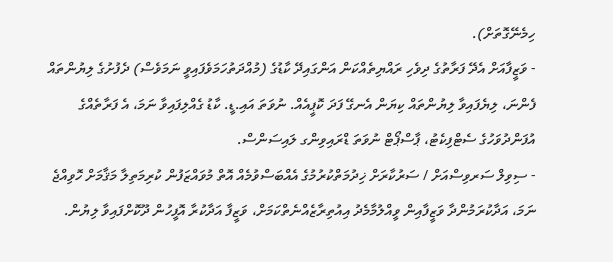ހިމެނޭގޮތަށް).
- ވަޒީފާއަށް އެދޭ ފަރާތުގެ ދިވެހި ރައްޔިތެއްކަން އަންގައިދޭ ކާޑުގެ (މުއްދަތުހަމަވެފައިވީ ނަމަވެސް) ދެފުށުގެ ލިޔުންތައް ފެންނަ، ލިޔެފައިވާ ލިޔުންތައް ކިޔަން އެނގޭ ފަދަ ކޮޕީއެއް. ނުވަތަ އައި.ޑީ. ކާޑު ގެއްލިފައިވާ ނަމަ، އެ ފަރާތެއްގެ އުފަންދުވަހުގެ ސެޓްފިކެޓު، ޕާސްޕޯޓް ނުވަތަ ޑްރައިވިންގ ލައިސަންސް.
- ސިވިލް ސަރވިސްއަށް / ސަރުކާރަށް ޚިދުމަތްކުރުމުގެ އެއްބަސްވުމެއް އޮތް މުވައްޒަފުން ކުރިމަތިލާ މަޤާމަށް ހޮވިއްޖެ ނަމަ، އަދާކުރަމުންދާ ވަޒީފާއިން ވީއްލުމާމެދު އިއުތިރާޒެއްނެތްކަމަށް، ވަޒީފާ އަދާކުރާ އޮފީހުން ދޫކޮށްފައިވާ ލިޔުން.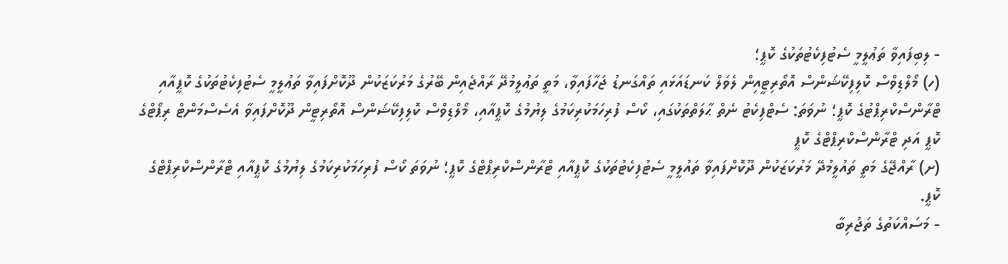- ލިބިފައިވާ ތަޢުލީމީ ސެޓުފިކެޓުތަކުގެ ކޮޕީ؛
(ހ) މޯލްޑިވްސް ކޮލިފިކޭޝަންސް އޮތޯރިޓީއިން ލެވަލް ކަނޑައަޅައި ތައްގަނޑު ޖަހާފައިވާ، މަތީ ތަޢުލީމުދޭ ރާއްޖެއިން ބޭރުގެ މަރުކަޒަކުން ދޫކޮށްފައިވާ ތަޢުލީމީ ސެޓުފިކެޓުތަކުގެ ކޮޕީއާއި ޓްރާންސްކްރިޕްޓުގެ ކޮޕީ؛ ނުވަތަ: ސެޓްފިކެޓު ނެތް ޙާލަތްތަކުގައި، ކޯސް ފުރިހަމަކުރިކަމުގެ ލިޔުމުގެ ކޮޕީއާއި، މޯލްޑިވްސް ކޮލިފިކޭޝަންސް އޮތޯރިޓީން ދޫކޮށްފައިވާ އެސެސްމަންޓް ރިޕޯޓްގެ ކޮޕީ އަދި ޓްރާންސްކްރިޕްޓްގެ ކޮޕީ
(ށ) ރާއްޖޭގެ މަތީ ތައުލީމުދޭ މަރުކަޒަކުން ދޫކޮށްފައިވާ ތައުލީމީ ސެޓުފިކެޓުތަކުގެ ކޮޕީއާއި ޓްރާންސްކްރިޕްޓްގެ ކޮޕީ؛ ނުވަތަ ކޯސް ފުރިހަމަކުރިކަމުގެ ލިޔުމުގެ ކޮޕީއާއި ޓްރާންސްކްރިޕްޓްގެ ކޮޕީ.
- މަސައްކަތުގެ ތަޖުރިބާ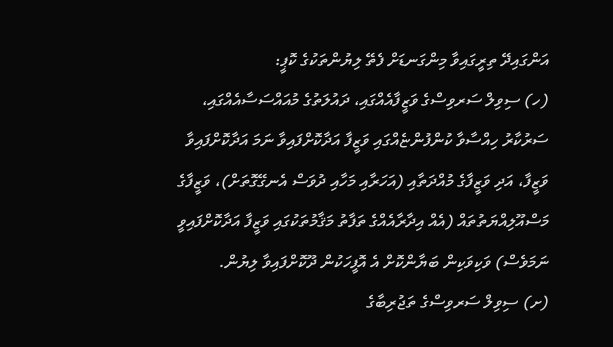އަންގައިދޭ ތިރީގައިވާ މިންގަނޑަށް ފެތޭ ލިޔުންތަކުގެ ކޮޕީ:
(ހ) ސިވިލް ސަރވިސްގެ ވަޒީފާއެއްގައި، ދައުލަތުގެ މުއައްސަސާއެއްގައި، ސަރުކާރު ހިއްސާވާ ކުންފުންޏެއްގައި ވަޒީފާ އަދާކޮށްފައިވާ ނަމަ އަދާކޮށްފައިވާ ވަޒީފާ، އަދި ވަޒީފާގެ މުއްދަތާއި (އަހަރާއި މަހާއި ދުވަސް އެނގޭގޮތަށް)، ވަޒީފާގެ މަސްއޫލިއްޔަތުތައް (އެއް އިދާރާއެއްގެ ތަފާތު މަޤާމުތަކުގައި ވަޒީފާ އަދާކޮށްފައިވީ ނަމަވެސް) ވަކިވަކިން ބަޔާންކޮށް އެ އޮފީހަކުން ދޫކޮށްފައިވާ ލިޔުން.
(ށ) ސިވިލް ސަރވިސްގެ ތަޖުރިބާގެ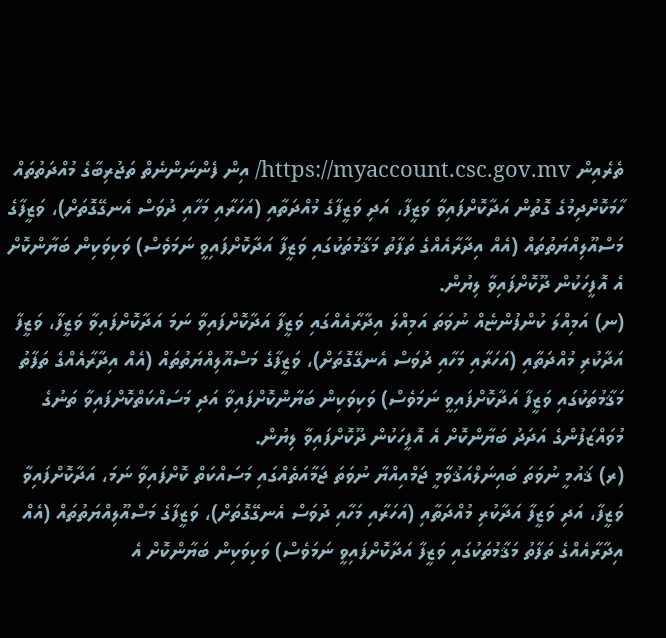ތެރެއިން https://myaccount.csc.gov.mv/ އިން ފެންނަންނެތް ތަޖުރިބާގެ މުއްދަތުތައް ހާމަކޮށްދިމުގެ ގޮތުން އަދާކޮށްފައިވާ ވަޒީފާ، އަދި ވަޒީފާގެ މުއްދަތާއި (އަހަރާއި މަހާއި ދުވަސް އެނގޭގޮތަށް)، ވަޒީފާގެ މަސްއޫލިއްޔަތުތައް (އެއް އިދާރާއެއްގެ ތަފާތު މަޤާމުތަކުގައި ވަޒީފާ އަދާކޮށްފައިވީ ނަމަވެސް) ވަކިވަކިން ބަޔާންކޮށް އެ އޮފީހަކުން ދޫކޮށްފައިވާ ލިޔުން.
(ނ) އަމިއްލަ ކުންފުންޏެއް ނުވަތަ އަމިއްލަ އިދާރާއެއްގައި ވަޒީފާ އަދާކޮށްފައިވާ ނަމަ އަދާކޮށްފައިވާ ވަޒީފާ، ވަޒީފާ އަދާކުރި މުއްދަތާއި (އަހަރާއި މަހާއި ދުވަސް އެނގޭގޮތަށް)، ވަޒީފާގެ މަސްއޫލިއްޔަތުތައް (އެއް އިދާރާއެއްގެ ތަފާތު މަޤާމުތަކުގައި ވަޒީފާ އަދާކޮށްފައިވީ ނަމަވެސް) ވަކިވަކިން ބަޔާންކޮށްފައިވާ އަދި މަސައްކަތްކޮށްފައިވާ ތަނުގެ މުވައްޒަފުންގެ އަދަދު ބަޔާންކޮށް އެ އޮފީހަކުން ދޫކޮށްފައިވާ ލިޔުން.
(ރ) ޤައުމީ ނުވަތަ ބައިނަލްއަޤުވާމީ ޖަމްއިއްޔާ ނުވަތަ ޖަމާއަތެއްގައި މަސައްކަތް ކޮށްފައިވާ ނަމަ، އަދާކޮށްފައިވާ ވަޒީފާ، އަދި ވަޒީފާ އަދާކުރި މުއްދަތާއި (އަހަރާއި މަހާއި ދުވަސް އެނގޭގޮތަށް)، ވަޒީފާގެ މަސްއޫލިއްޔަތުތައް (އެއް އިދާރާއެއްގެ ތަފާތު މަޤާމުތަކުގައި ވަޒީފާ އަދާކޮށްފައިވީ ނަމަވެސް) ވަކިވަކިން ބަޔާންކޮށް އެ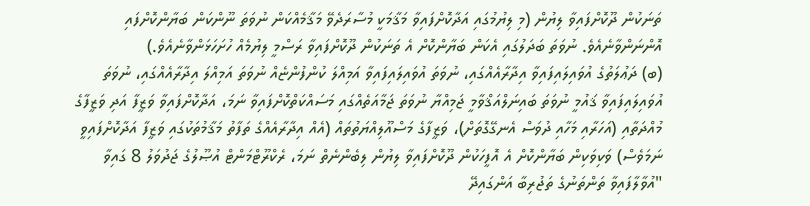ތަނަކުން ދޫކޮށްފައިވާ ލިޔުން (މި ލިޔުމުގައި އަދާކޮށްފައިވާ މަޤާމަކީ މުސާރަދެވޭ މަޤާމެއްކަން ނުވަތަ ނޫންކަން ބަޔާންކޮށްފައި އޮންނަންވާނެއެވެ. ނުވަތަ ބަދަލުގައި އެކަން ބަޔާންކޮށް އެ ތަނަކުން ދޫކޮށްފައިވާ ރަސްމީ ލިޔުމެއް ހުށަހަޅަންވާނެއެވެ.)
(ބ) ދަޢުލަތުގެ އުވައިލައިފައިވާ އިދާރާއެއްގައި، ނުވަތަ އުވައިލައިފައިވާ އަމިއްލަ ކުންފުންޏެއް ނުވަތަ އަމިއްލަ އިދާރާއެއްގައި، ނުވަތަ އުވައިލައިފައިވާ ޤައުމީ ނުވަތަ ބައިނަލްއަޤްވާމީ ޖަމިއްޔާ ނުވަތަ ޖަމާއަތެއްގައި މަސައްކަތްކޮށްފައިވާ ނަމަ، އަދާކޮށްފައިވާ ވަޒީފާ އަދި ވަޒީފާގެ މުއްދަތާއި (އަހަރާއި މަހާއި ދުވަސް އެނގޭގޮތަށް)، ވަޒީފާގެ މަސްއޫލިއްޔަތުތައް (އެއް އިދާރާއެއްގެ ތަފާތު މަޤާމުތަކުގައި ވަޒީފާ އަދާކޮށްފައިވީ ނަމަވެސް) ވަކިވަކިން ބަޔާންކޮށް އެ އޮފީހަކުން ދޫކޮށްފައިވާ ލިޔުން ލިބެންނެތް ނަމަ، ރެކްރޫޓްމަންޓް އުޞޫލުގެ ޖަދުވަލު 8 ގައިވާ "އުވާލާފައިވާ ތަންތަނުގެ ތަޖުރިބާ އަންގައިދޭ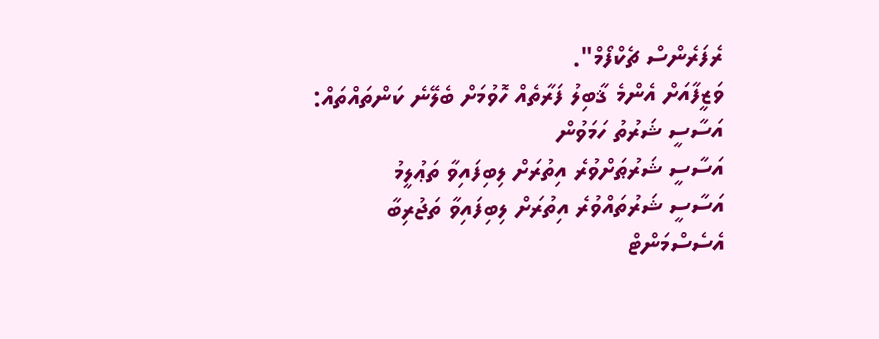ރެފަރެންސް ޗެކްފޯމް".
ވަޒީފާއަށް އެންމެ ޤާބިލު ފަރާތެއް ހޮވުމަށް ބެލޭނެ ކަންތައްތައް:
އަސާސީ ޝަރުތު ހަމަވުން
އަސާސީ ޝަރުޠަށްވުރެ އިތުރަށް ލިބިފައިވާ ތަޢުލީމު
އަސާސީ ޝަރުތައްވުރެ އިތުރަށް ލިބިފައިވާ ތަޖުރިބާ
އެސެސްމަންޓް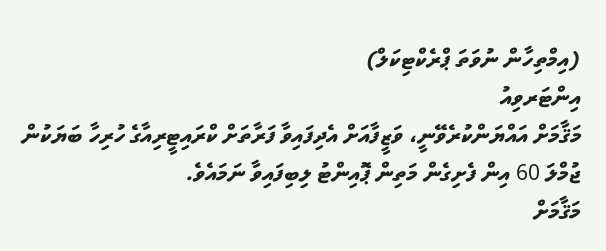(އިމްތިހާން ނުވަތަ ޕްރެކްޓިކަލް)
އިންޓަރވިއު
މަޤާމަށް އައްޔަންކުރެވޭނީ، ވަޒީފާއަށް އެދިފައިވާ ފަރާތަށް ކްރައިޓީރިއާގެ ހުރިހާ ބަޔަކުން ޖުމްލަ 60 އިން ފެށިގެން މަތިން ޕޮއިންޓު ލިބިފައިވާ ނަމައެވެ.
މަޤާމަށް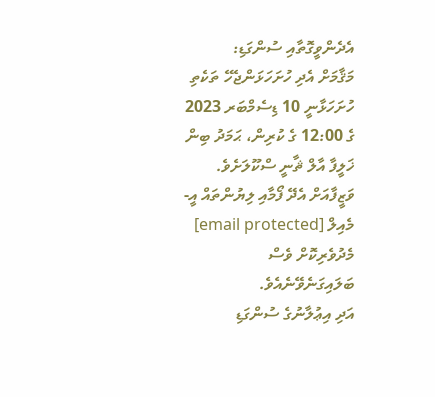އެދެންވީގޮތާއި ސުންގަޑި:
މަޤާމަށް އެދި ހުށަހަޅަންޖެހޭ ތަކެތި ހުށަހަޅާނީ 10 ޑިސެމްބަރ 2023 ގެ 12:00 ގެ ކުރިން، ޙަމަދު ބިން ޚަލީފާ އާލް ޘާނީ ސްކޫލަށެވެ. ވަޒީފާއަށް އެދޭ ފޯމާއި ލިޔުންތައް އީ-މެއިލް [email protected] މެދުވެރިކޮށް ވެސް ބަލައިގަނެވޭނެއެވެ.
އަދި އިޢުލާނުގެ ސުންގަޑި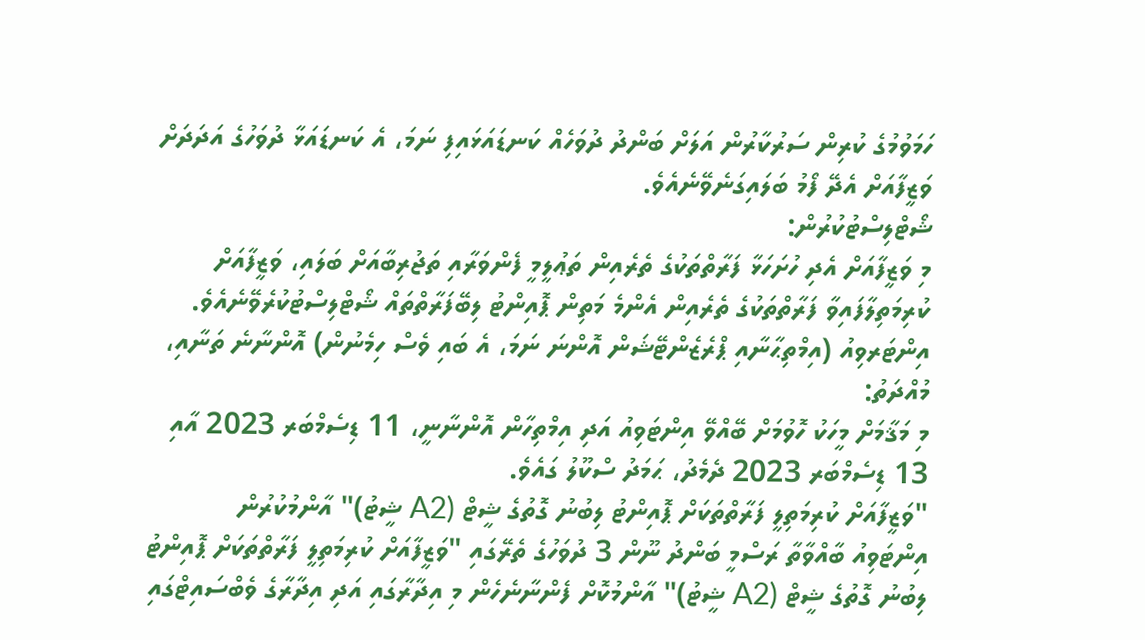ހަމަވުމުގެ ކުރިން ސަރުކާރުން އަލަށް ބަންދު ދުވަހެއް ކަނޑައަޅައިފި ނަމަ، އެ ކަނޑައަޅާ ދުވަހުގެ އަދަދަށް ވަޒީފާއަށް އެދޭ ފޯމު ބަލައިގަނެވޭނެއެވެ.
ޝޯޓްލިސްޓުކުރުން:
މި ވަޒީފާއަށް އެދި ހުށަހަޅާ ފަރާތްތަކުގެ ތެރެއިން ތަޢުލީމީ ފެންވަރާއި ތަޖުރިބާއަށް ބަލައި، ވަޒީފާއަށް ކުރިމަތިލާފައިވާ ފަރާތްތަކުގެ ތެރެއިން އެންމެ މަތިން ޕޮއިންޓު ލިބޭފަރާތްތައް ޝޯޓްލިސްޓުކުރެވޭނެއެވެ.
އިންޓަރވިއު (އިމްތިޙާނާއި ޕްރެޒެންޓޭޝަން އޮންނަ ނަމަ، އެ ބައި ވެސް ހިމެނުން) އޮންނާނެ ތަނާއި، މުއްދަތު:
މި މަޤާމަށް މީހަކު ހޮވުމަށް ބޭއްވޭ އިންޓަވިއު އަދި އިމްތިހާން އޮންނާނީ، 11 ޑިސެމްބަރ 2023 އާއި 13 ޑިސެމްބަރ 2023 ދެމެދު، ޙަމަދު ސްކޫލު ގައެވެ.
"ވަޒީފާއަށް ކުރިމަތިލީ ފަރާތްތަކަށް ޕޮއިންޓު ލިބުނު ގޮތުގެ ޝީޓް (A2 ޝީޓު)" އާންމުކުރުން
އިންޓަވިއު ބާއްވާތާ ރަސްމީ ބަންދު ނޫން 3 ދުވަހުގެ ތެރޭގައި "ވަޒީފާއަށް ކުރިމަތިލީ ފަރާތްތަކަށް ޕޮއިންޓު ލިބުނު ގޮތުގެ ޝީޓް (A2 ޝީޓު)" އާންމުކޮށް ފެންނާނެހެން މި އިދާރާގައި އަދި އިދާރާގެ ވެބްސައިޓްގައި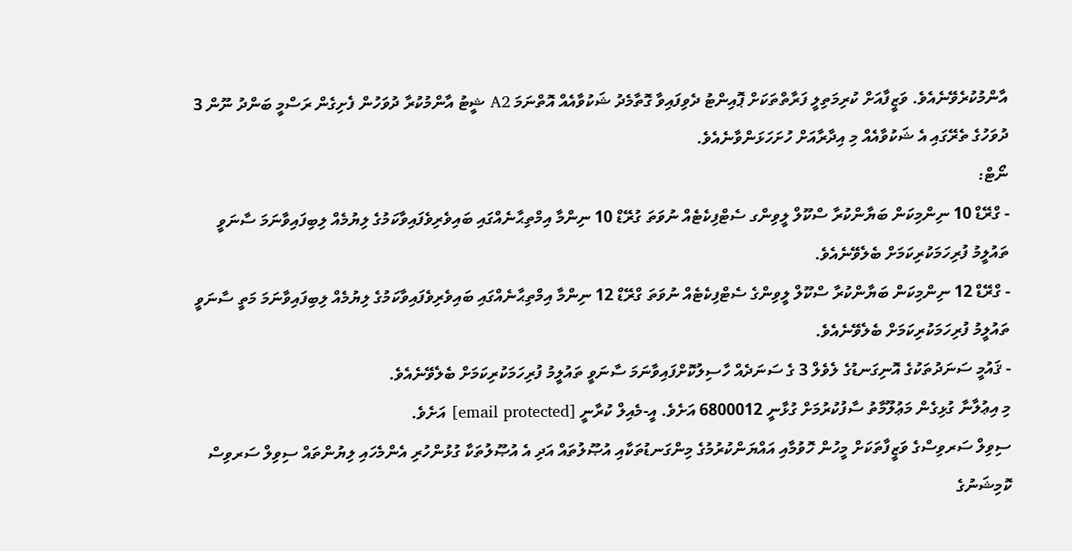އާންމުކުރެވޭނެއެވެ. ވަޒީފާއަށް ކުރިމަތިލީ ފަރާތްތަކަށް ޕޮއިންޓު ދެވިފައިވާ ގޮތާމެދު ޝަކުވާއެއް އޮތްނަމަ A2 ޝީޓު އާންމުކުރާ ދުވަހުން ފެށިގެން ރަސްމީ ބަންދު ނޫން 3 ދުވަހުގެ ތެރޭގައި އެ ޝަކުވާއެއް މި އިދާރާއަށް ހުށަހަޅަންވާނެއެވެ.
ނޯޓް:
- ގްރޭޑް 10 ނިންމިކަން ބަޔާންކުރާ ސްކޫލް ލީވިންގ ސެޓްފިކެޓެއް ނުވަތަ ގުރޭޑް 10 ނިންމާ އިމްތިޙާނެއްގައި ބައިވެރިވެފައިވާކަމުގެ ލިޔުމެއް ލިބިފައިވާނަމަ ސާނަވީ ތައުލީމު ފުރިހަމަކުރިކަމަށް ބެލެވޭނެއެވެ.
- ގްރޭޑް 12 ނިންމިކަން ބަޔާންކުރާ ސްކޫލް ލީވިންގެ ސެޓްފިކެޓެއް ނުވަތަ ގްރޭޑް 12 ނިންމާ އިމްތިޙާނެއްގައި ބައިވެރިވެފައިވާކަމުގެ ލިޔުމެއް ލިބިފައިވާނަމަ މަތީ ސާނަވީ ތައުލީމު ފުރިހަމަކުރިކަމަށް ބެލެވޭނެއެވެ.
- ޤައުމީ ސަނަދުތަކުގެ އޮނިގަނޑުގެ ލެވެލް 3 ގެ ސަނަދެއް ހާސިލުކޮށްފައިވާނަމަ ސާނަވީ ތައުލީމު ފުރިހަމަކުރިކަމަށް ބެލެވޭނެއެވެ.
މި އިޢުލާނާ ގުޅިގެން މަޢުލޫމާތު ސާފުކުރުމަށް ގުޅާނީ 6800012 އަށެވެ. އީ-މެއިލް ކުރާނީ [email protected] އަށެވެ.
ސިވިލް ސަރވިސްގެ ވަޒީފާތަކަށް މީހުން ހޮވުމާއި އައްޔަންކުރުމުގެ މިންގަނޑުތަކާއި އުޞޫލުތައް އަދި އެ އުޞޫލުތަކާ ގުޅުންހުރި އެންމެހައި ލިޔުންތައް ސިވިލް ސަރވިސް ކޮމިޝަނުގެ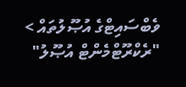ވެބްސައިޓްގެ އުޞޫލުތައް > "ރެކްރޫޓްމެންޓް އުޞޫލު"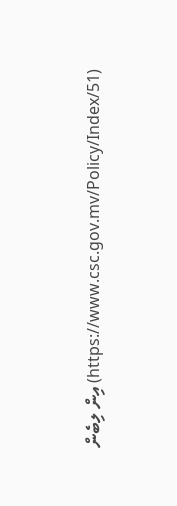(https://www.csc.gov.mv/Policy/Index/51) އިން ލިބެން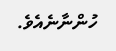ހުންނާނެއެވެ.